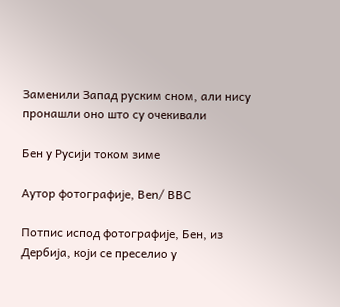Заменили Запад руским сном, али нису пронашли оно што су очекивали

Бен у Русији током зиме

Аутор фотографије, Ben/ BBC

Потпис испод фотографије, Бен, из Дербија, који се преселио у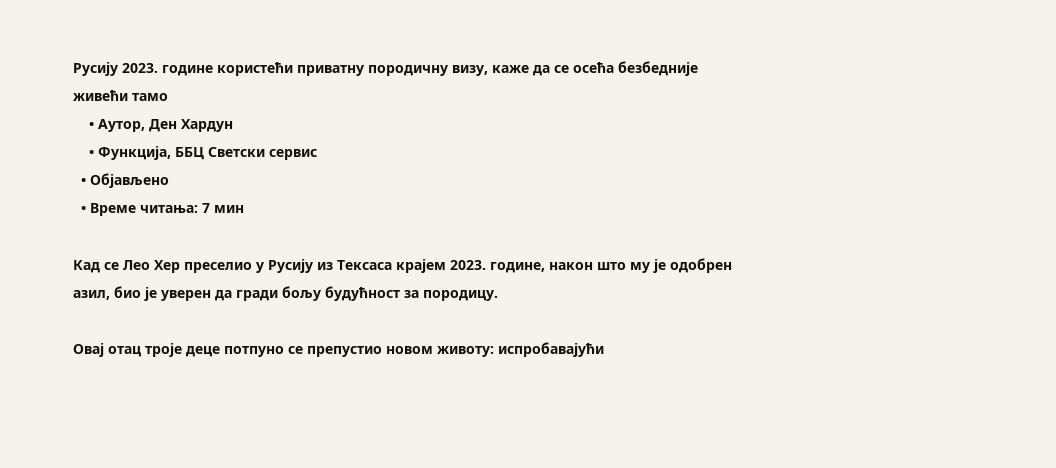Русију 2023. године користећи приватну породичну визу, каже да се осећа безбедније живећи тамо
    • Аутор, Ден Хардун
    • Функција, ББЦ Светски сервис
  • Објављено
  • Време читања: 7 мин

Кад се Лео Хер преселио у Русију из Тексаса крајем 2023. године, након што му је одобрен азил, био је уверен да гради бољу будућност за породицу.

Овај отац троје деце потпуно се препустио новом животу: испробавајући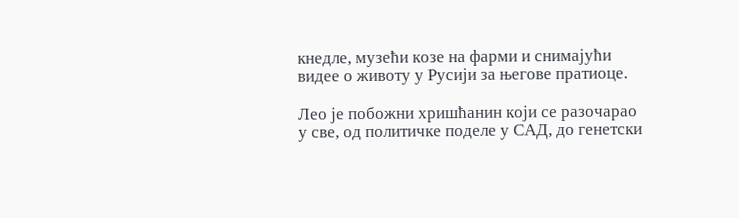кнедле, музећи козе на фарми и снимајући видее о животу у Русији за његове пратиоце.

Лео је побожни хришћанин који се разочарао у све, од политичке поделе у САД, до генетски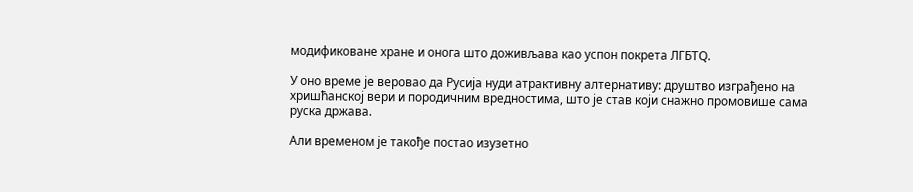модификоване хране и онога што доживљава као успон покрета ЛГБТQ.

У оно време је веровао да Русија нуди атрактивну алтернативу: друштво изграђено на хришћанској вери и породичним вредностима, што је став који снажно промовише сама руска држава.

Али временом је такође постао изузетно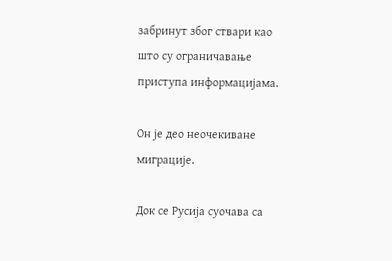забринут због ствари као што су ограничавање приступа информацијама.

Он је део неочекиване миграције.

Док се Русија суочава са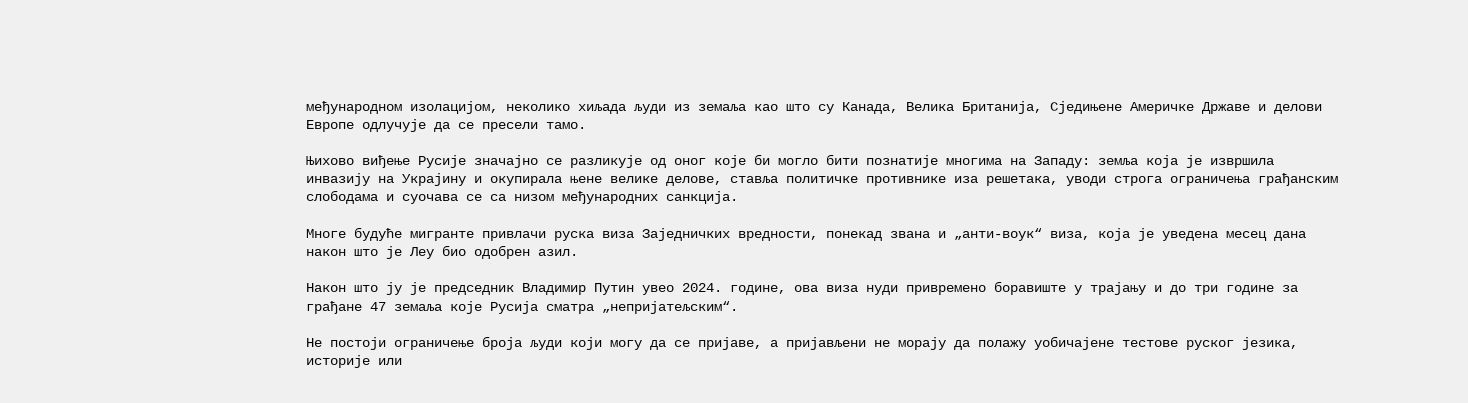међународном изолацијом, неколико хиљада људи из земаља као што су Канада, Велика Британија, Сједињене Америчке Државе и делови Европе одлучује да се пресели тамо.

Њихово виђење Русије значајно се разликује од оног које би могло бити познатије многима на Западу: земља која је извршила инвазију на Украјину и окупирала њене велике делове, ставља политичке противнике иза решетака, уводи строга ограничења грађанским слободама и суочава се са низом међународних санкција.

Многе будуће мигранте привлачи руска виза Заједничких вредности, понекад звана и „анти-воук“ виза, која је уведена месец дана након што је Леу био одобрен азил.

Након што ју је председник Владимир Путин увео 2024. године, ова виза нуди привремено боравиште у трајању и до три године за грађане 47 земаља које Русија сматра „непријатељским“.

Не постоји ограничење броја људи који могу да се пријаве, а пријављени не морају да полажу уобичајене тестове руског језика, историје или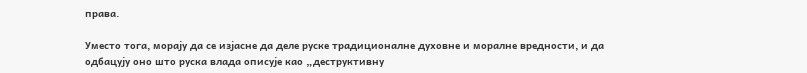права.

Уместо тога, морају да се изјасне да деле руске традиционалне духовне и моралне вредности, и да одбацују оно што руска влада описује као „деструктивну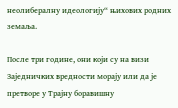неолибералну идеологију“ њихових родних земаља.

После три године, они који су на визи Заједничких вредности морају или да је претворе у Трајну боравишну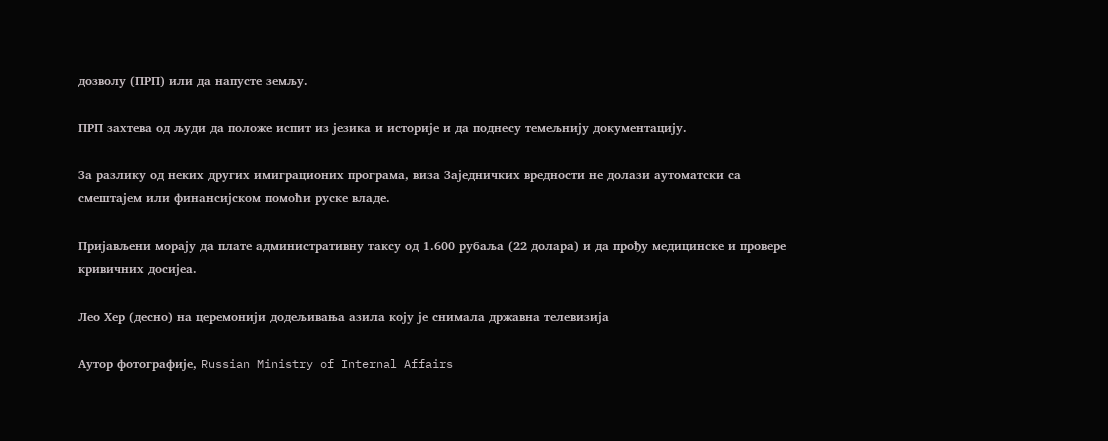дозволу (ПРП) или да напусте земљу.

ПРП захтева од људи да положе испит из језика и историје и да поднесу темељнију документацију.

За разлику од неких других имиграционих програма, виза Заједничких вредности не долази аутоматски са смештајем или финансијском помоћи руске владе.

Пријављени морају да плате административну таксу од 1.600 рубаља (22 долара) и да прођу медицинске и провере кривичних досијеа.

Лео Хер (десно) на церемонији додељивања азила коју је снимала државна телевизија

Аутор фотографије, Russian Ministry of Internal Affairs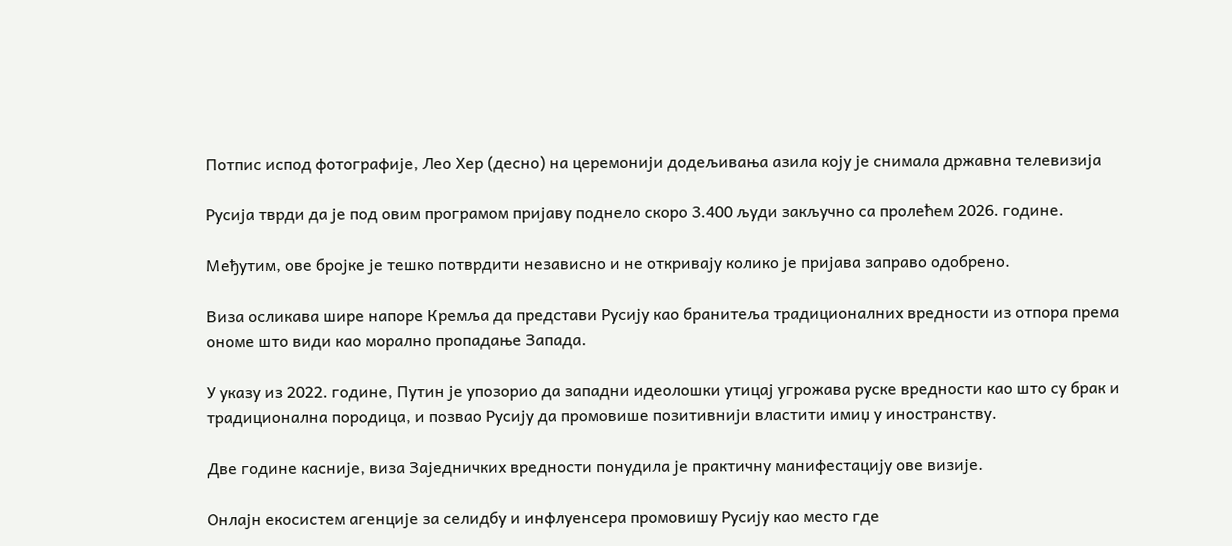Потпис испод фотографије, Лео Хер (десно) на церемонији додељивања азила коју је снимала државна телевизија

Русија тврди да је под овим програмом пријаву поднело скоро 3.400 људи закључно са пролећем 2026. године.

Међутим, ове бројке је тешко потврдити независно и не откривају колико је пријава заправо одобрено.

Виза осликава шире напоре Кремља да представи Русију као бранитеља традиционалних вредности из отпора према ономе што види као морално пропадање Запада.

У указу из 2022. године, Путин је упозорио да западни идеолошки утицај угрожава руске вредности као што су брак и традиционална породица, и позвао Русију да промовише позитивнији властити имиџ у иностранству.

Две године касније, виза Заједничких вредности понудила је практичну манифестацију ове визије.

Онлајн екосистем агенције за селидбу и инфлуенсера промовишу Русију као место где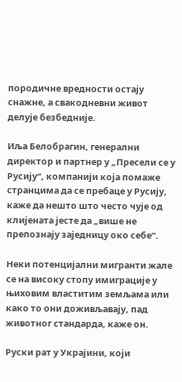породичне вредности остају снажне, а свакодневни живот делује безбедније.

Иља Белобрагин, генерални директор и партнер у „Пресели се у Русију“, компанији која помаже странцима да се пребаце у Русију, каже да нешто што често чује од клијената јесте да „више не препознају заједницу око себе“.

Неки потенцијални мигранти жале се на високу стопу имиграције у њиховим властитим земљама или како то они доживљавају, пад животног стандарда, каже он.

Руски рат у Украјини, који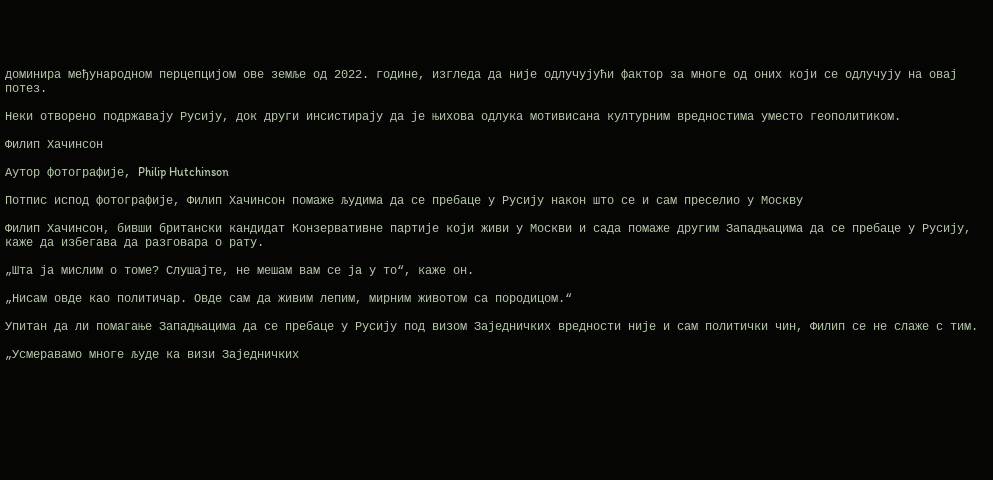доминира међународном перцепцијом ове земље од 2022. године, изгледа да није одлучујући фактор за многе од оних који се одлучују на овај потез.

Неки отворено подржавају Русију, док други инсистирају да је њихова одлука мотивисана културним вредностима уместо геополитиком.

Филип Хачинсон

Аутор фотографије, Philip Hutchinson

Потпис испод фотографије, Филип Хачинсон помаже људима да се пребаце у Русију након што се и сам преселио у Москву

Филип Хачинсон, бивши британски кандидат Конзервативне партије који живи у Москви и сада помаже другим Западњацима да се пребаце у Русију, каже да избегава да разговара о рату.

„Шта ја мислим о томе? Слушајте, не мешам вам се ја у то“, каже он.

„Нисам овде као политичар. Овде сам да живим лепим, мирним животом са породицом.“

Упитан да ли помагање Западњацима да се пребаце у Русију под визом Заједничких вредности није и сам политички чин, Филип се не слаже с тим.

„Усмеравамо многе људе ка визи Заједничких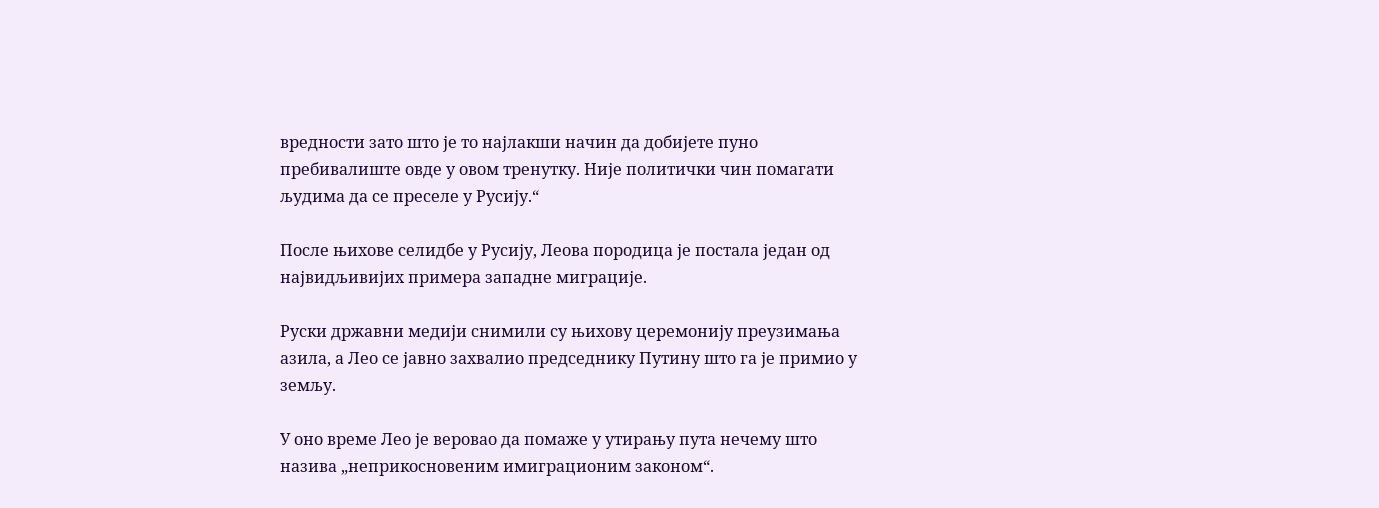вредности зато што је то најлакши начин да добијете пуно пребивалиште овде у овом тренутку. Није политички чин помагати људима да се преселе у Русију.“

После њихове селидбе у Русију, Леова породица је постала један од највидљивијих примера западне миграције.

Руски државни медији снимили су њихову церемонију преузимања азила, а Лео се јавно захвалио председнику Путину што га је примио у земљу.

У оно време Лео је веровао да помаже у утирању пута нечему што назива „неприкосновеним имиграционим законом“.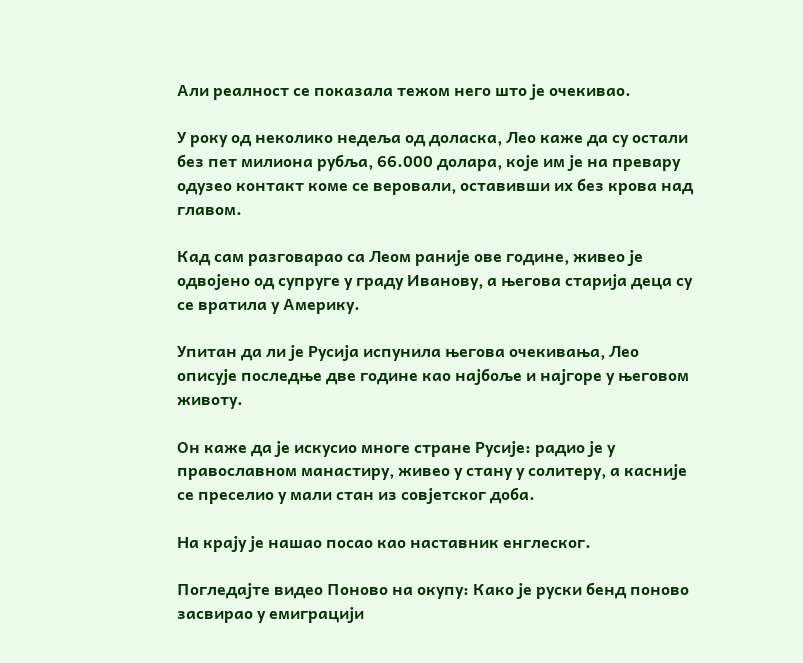Али реалност се показала тежом него што је очекивао.

У року од неколико недеља од доласка, Лео каже да су остали без пет милиона рубља, 66.000 долара, које им је на превару одузео контакт коме се веровали, оставивши их без крова над главом.

Кад сам разговарао са Леом раније ове године, живео је одвојено од супруге у граду Иванову, а његова старија деца су се вратила у Америку.

Упитан да ли је Русија испунила његова очекивања, Лео описује последње две године као најбоље и најгоре у његовом животу.

Он каже да је искусио многе стране Русије: радио је у православном манастиру, живео у стану у солитеру, а касније се преселио у мали стан из совјетског доба.

На крају је нашао посао као наставник енглеског.

Погледајте видео Поново на окупу: Како је руски бенд поново засвирао у емиграцији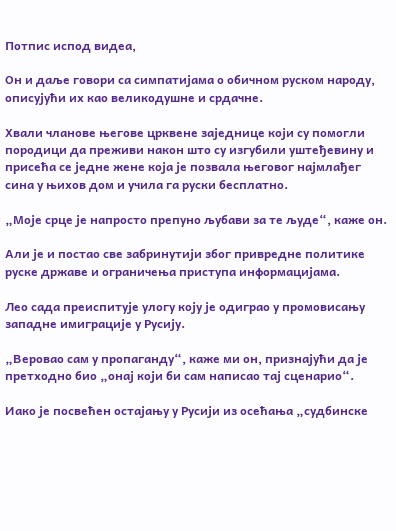Потпис испод видеа,

Он и даље говори са симпатијама о обичном руском народу, описујући их као великодушне и срдачне.

Хвали чланове његове црквене заједнице који су помогли породици да преживи након што су изгубили уштеђевину и присећа се једне жене која је позвала његовог најмлађег сина у њихов дом и учила га руски бесплатно.

„Моје срце је напросто препуно љубави за те људе“, каже он.

Али је и постао све забринутији због привредне политике руске државе и ограничења приступа информацијама.

Лео сада преиспитује улогу коју је одиграо у промовисању западне имиграције у Русију.

„Веровао сам у пропаганду“, каже ми он, признајући да је претходно био „онај који би сам написао тај сценарио“.

Иако је посвећен остајању у Русији из осећања „судбинске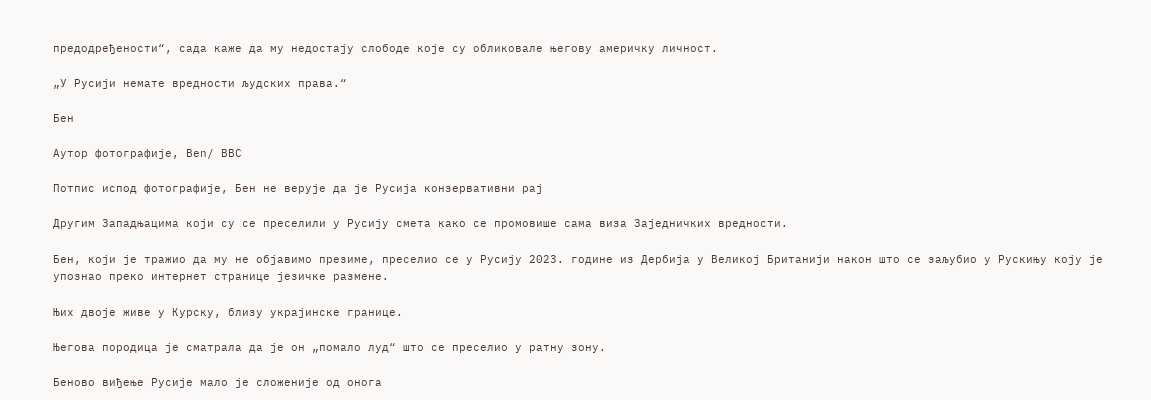предодређености“, сада каже да му недостају слободе које су обликовале његову америчку личност.

„У Русији немате вредности људских права.“

Бен

Аутор фотографије, Ben/ BBC

Потпис испод фотографије, Бен не верује да је Русија конзервативни рај

Другим Западњацима који су се преселили у Русију смета како се промовише сама виза Заједничких вредности.

Бен, који је тражио да му не објавимо презиме, преселио се у Русију 2023. године из Дербија у Великој Британији након што се заљубио у Рускињу коју је упознао преко интернет странице језичке размене.

Њих двоје живе у Курску, близу украјинске границе.

Његова породица је сматрала да је он „помало луд“ што се преселио у ратну зону.

Беново виђење Русије мало је сложеније од онога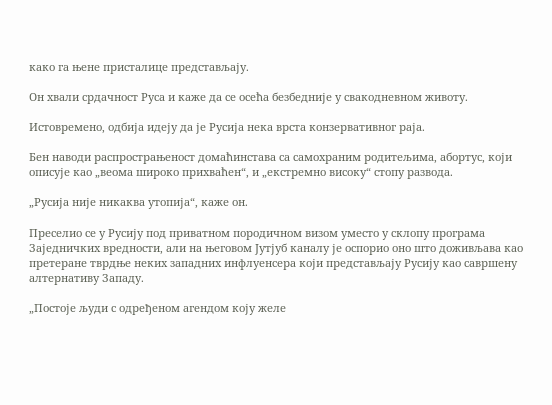како га њене присталице представљају.

Он хвали срдачност Руса и каже да се осећа безбедније у свакодневном животу.

Истовремено, одбија идеју да је Русија нека врста конзервативног раја.

Бен наводи распрострањеност домаћинстава са самохраним родитељима, абортус, који описује као „веома широко прихваћен“, и „екстремно високу“ стопу развода.

„Русија није никаква утопија“, каже он.

Преселио се у Русију под приватном породичном визом уместо у склопу програма Заједничких вредности, али на његовом Јутјуб каналу је оспорио оно што доживљава као претеране тврдње неких западних инфлуенсера који представљају Русију као савршену алтернативу Западу.

„Постоје људи с одређеном агендом коју желе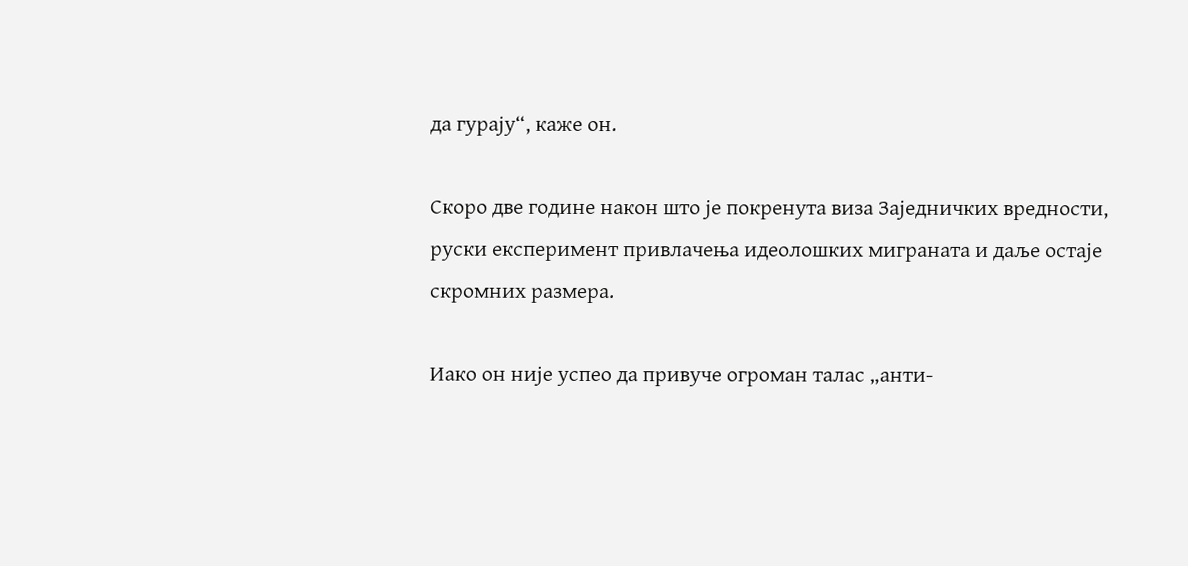да гурају“, каже он.

Скоро две године након што је покренута виза Заједничких вредности, руски експеримент привлачења идеолошких миграната и даље остаје скромних размера.

Иако он није успео да привуче огроман талас „анти-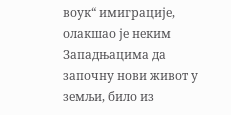воук“ имиграције, олакшао је неким Западњацима да започну нови живот у земљи, било из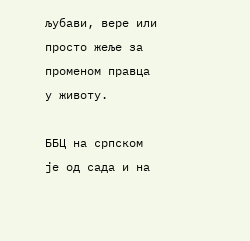љубави, вере или просто жеље за променом правца у животу.

ББЦ на српском је од сада и на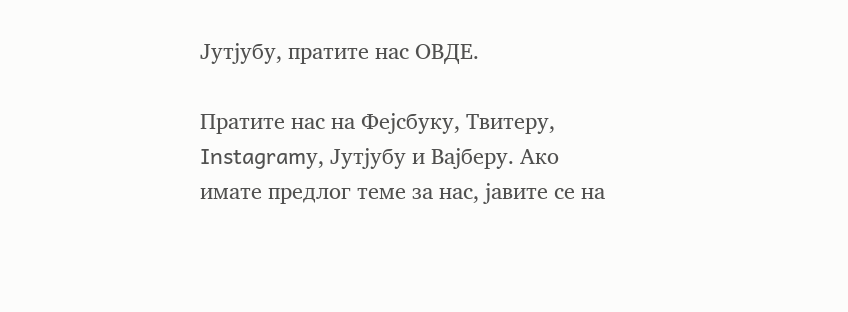Јутјубу, пратите нас ОВДЕ.

Пратите нас на Фејсбуку, Твитеру, Instagramу, Јутјубу и Вајберу. Ако имате предлог теме за нас, јавите се на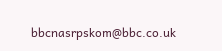bbcnasrpskom@bbc.co.uk